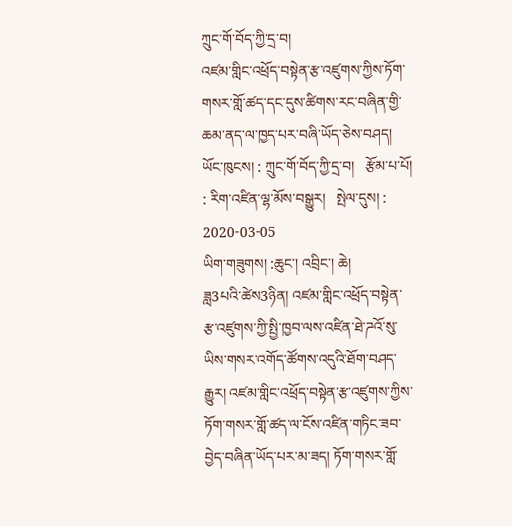ཀྲུང་གོ་བོད་ཀྱི་དྲ་བ།
འཛམ་གླིང་འཕྲོད་བསྟེན་རྩ་འཛུགས་ཀྱིས་ཏོག་གསར་གློ་ཚད་དང་དུས་ཚིགས་རང་བཞིན་གྱི་ཆམ་ནད་ལ་ཁྱད་པར་བཞི་ཡོད་ཅེས་བཤད།
ཡོང་ཁུངས། : ཀྲུང་གོ་བོད་ཀྱི་དྲ་བ།   རྩོམ་པ་པོ། : རིག་འཛིན་ལྷ་མོས་བསྒྱུར།   སྤེལ་དུས། : 2020-03-05
ཡིག་གཟུགས། :ཆུང་། འབྲིང་། ཆེ།
ཟླ3པའི་ཚེས3ཉིན། འཛམ་གླིང་འཕྲོད་བསྟེན་རྩ་འཛུགས་ཀྱི་སྤྱི་ཁྱབ་ལས་འཛིན་ཐེ་ཌའོ་སུ་ཡིས་གསར་འགོད་ཚོགས་འདུའི་ཐོག་བཤད་རྒྱུར། འཛམ་གླིང་འཕྲོད་བསྟེན་རྩ་འཛུགས་ཀྱིས་ཏོག་གསར་གློ་ཚད་ལ་ངོས་འཛིན་གཏིང་ཟབ་བྱེད་བཞིན་ཡོད་པར་མ་ཟད། ཏོག་གསར་གློ་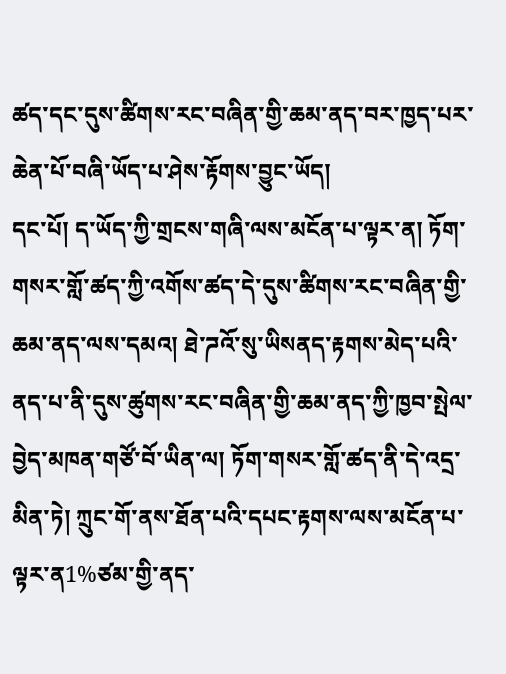ཚད་དང་དུས་ཚིགས་རང་བཞིན་གྱི་ཆམ་ནད་བར་ཁྱད་པར་ཆེན་པོ་བཞི་ཡོད་པ་ཤེས་རྟོགས་བྱུང་ཡོད།
དང་པོ། ད་ཡོད་ཀྱི་གྲངས་གཞི་ལས་མངོན་པ་ལྟར་ན། ཏོག་གསར་གློ་ཚད་ཀྱི་འགོས་ཚད་དེ་དུས་ཚིགས་རང་བཞིན་གྱི་ཆམ་ནད་ལས་དམའ། ཐེ་ཌའོ་སུ་ཡིསནད་རྟགས་མེད་པའི་ནད་པ་ནི་དུས་ཚུགས་རང་བཞིན་གྱི་ཆམ་ནད་ཀྱི་ཁྱབ་སྤེལ་བྱེད་མཁན་གཙོ་བོ་ཡིན་ལ། ཏོག་གསར་གློ་ཚད་ནི་དེ་འདྲ་མིན་ཏེ། ཀྲུང་གོ་ནས་ཐོན་པའི་དཔང་རྟགས་ལས་མངོན་པ་ལྟར་ན1%ཙམ་གྱི་ནད་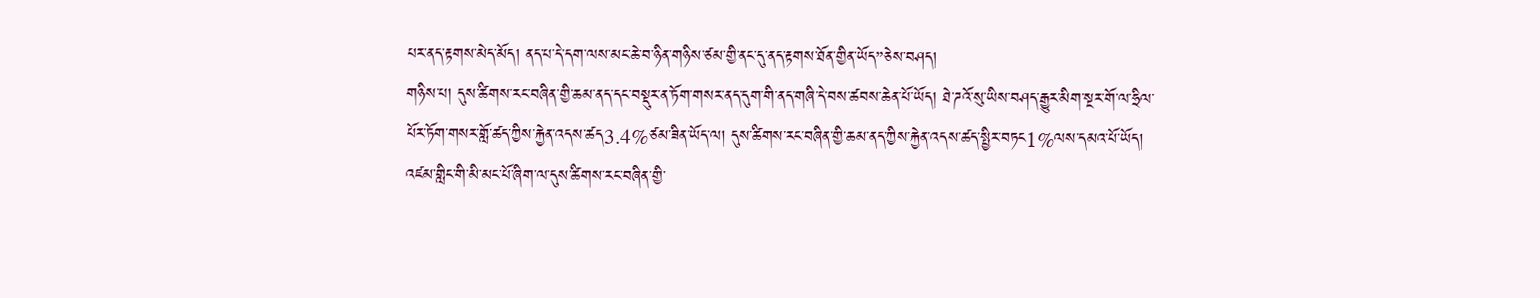པར་ནད་རྟགས་མེད་མོད། ནད་པ་དེ་དག་ལས་མང་ཆེ་བ་ཉིན་གཉིས་ཙམ་གྱི་ནང་དུ་ནད་རྟགས་ཐོན་གྱིན་ཡོད”ཅེས་བཤད།
གཉིས་པ། དུས་ཚིགས་རང་བཞིན་གྱི་ཆམ་ནད་དང་བསྡུར་ན་ཏོག་གསར་ནད་དུག་གི་ནད་གཞི་དེ་བས་ཚབས་ཆེན་པོ་ཡོད། ཐེ་ཌའོ་སུ་ཡིས་བཤད་རྒྱུར་མིག་སྔར་གོ་ལ་ཧྲིལ་པོར་ཏོག་གསར་གློ་ཚད་ཀྱིས་རྐྱེན་འདས་ཚད3.4%ཙམ་ཟིན་ཡོད་ལ། དུས་ཚིགས་རང་བཞིན་གྱི་ཆམ་ནད་ཀྱིས་རྐྱེན་འདས་ཚད་སྤྱིར་བཏང1%ལས་དམའ་པོ་ཡོད། འཛམ་གླིང་གི་མི་མང་པོ་ཞིག་ལ་དུས་ཚིགས་རང་བཞིན་གྱི་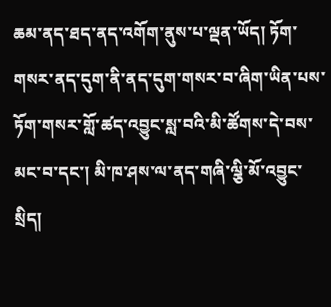ཆམ་ནད་ཐད་ནད་འགོག་ནུས་པ་ལྡན་ཡོད། ཏོག་གསར་ནད་དུག་ནི་ནད་དུག་གསར་བ་ཞིག་ཡིན་པས་ཏོག་གསར་གློ་ཚད་འབྱུང་སླ་བའི་མི་ཚོགས་དེ་བས་མང་བ་དང་། མི་ཁ་ཤས་ལ་ནད་གཞི་ལྕི་མོ་འབྱུང་སྲིད།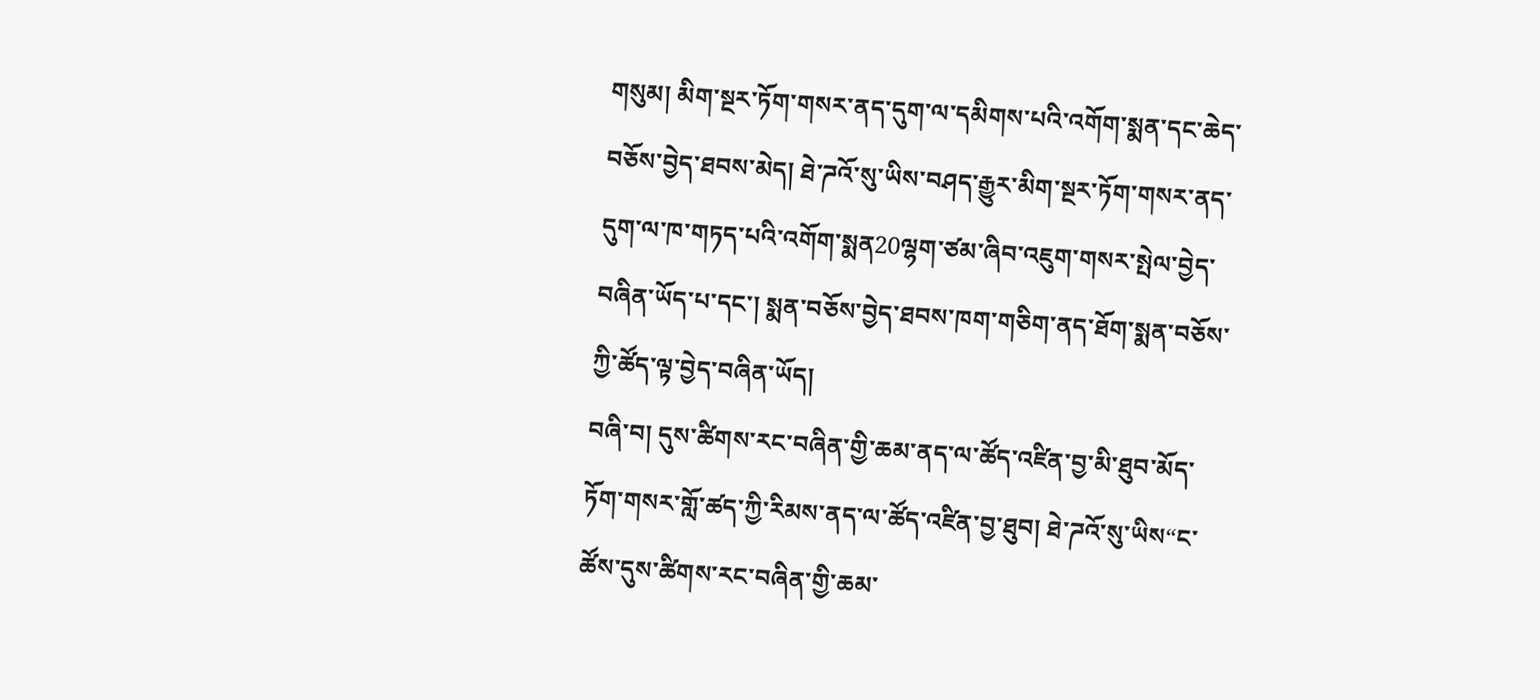གསུམ། མིག་སྔར་ཏོག་གསར་ནད་དུག་ལ་དམིགས་པའི་འགོག་སྨན་དང་ཆེད་བཅོས་བྱེད་ཐབས་མེད། ཐེ་ཌའོ་སུ་ཡིས་བཤད་རྒྱུར་མིག་སྔར་ཏོག་གསར་ནད་དུག་ལ་ཁ་གཏད་པའི་འགོག་སྨན20ལྷག་ཙམ་ཞིབ་འཇུག་གསར་སྤེལ་བྱེད་བཞིན་ཡོད་པ་དང་། སྨན་བཅོས་བྱེད་ཐབས་ཁག་གཅིག་ནད་ཐོག་སྨན་བཅོས་ཀྱི་ཚོད་ལྟ་བྱེད་བཞིན་ཡོད།
བཞི་བ། དུས་ཚིགས་རང་བཞིན་གྱི་ཆམ་ནད་ལ་ཚོད་འཛིན་བྱ་མི་ཐུབ་མོད་ཏོག་གསར་གློ་ཚད་ཀྱི་རིམས་ནད་ལ་ཚོད་འཛིན་བྱ་ཐུབ། ཐེ་ཌའོ་སུ་ཡིས“ང་ཚོས་དུས་ཚིགས་རང་བཞིན་གྱི་ཆམ་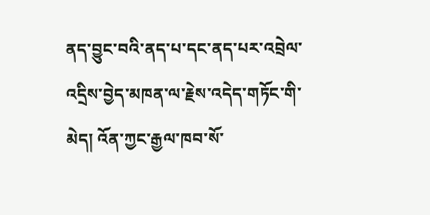ནད་བྱུང་བའི་ནད་པ་དང་ནད་པར་འབྲེལ་འདྲིས་བྱེད་མཁན་ལ་རྗེས་འདེད་གཏོང་གི་མེད། འོན་ཀྱང་རྒྱལ་ཁབ་སོ་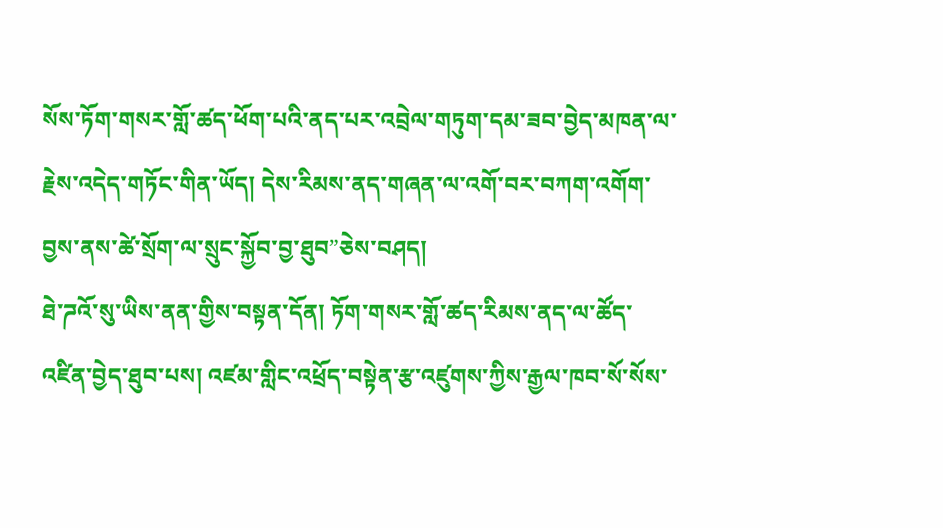སོས་ཏོག་གསར་གློ་ཚད་ཕོག་པའི་ནད་པར་འབྲེལ་གཏུག་དམ་ཟབ་བྱེད་མཁན་ལ་རྗེས་འདེད་གཏོང་གིན་ཡོད། དེས་རིམས་ནད་གཞན་ལ་འགོ་བར་བཀག་འགོག་བྱས་ནས་ཚེ་སྲོག་ལ་སྲུང་སྐྱོབ་བྱ་ཐུབ”ཅེས་བཤད།
ཐེ་ཌའོ་སུ་ཡིས་ནན་གྱིས་བསྟན་དོན། ཏོག་གསར་གློ་ཚད་རིམས་ནད་ལ་ཚོད་འཛིན་བྱེད་ཐུབ་པས། འཛམ་གླིང་འཕྲོད་བསྟེན་རྩ་འཛུགས་ཀྱིས་རྒྱལ་ཁབ་སོ་སོས་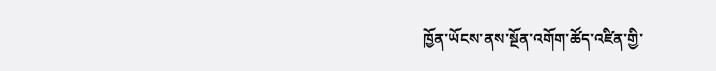ཁྱོན་ཡོངས་ནས་སྔོན་འགོག་ཚོད་འཛིན་གྱི་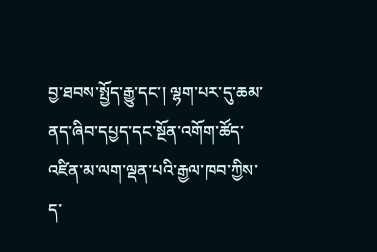བྱ་ཐབས་སྤྱོད་རྒྱུ་དང་། ལྷག་པར་དུ་ཆམ་ནད་ཞིབ་དཔྱད་དང་སྔོན་འགོག་ཚོད་འཛིན་མ་ལག་ལྡན་པའི་རྒྱལ་ཁབ་ཀྱིས་ད་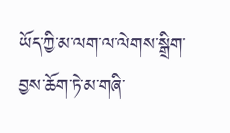ཡོད་ཀྱི་མ་ལག་ལ་ལེགས་སྒྲིག་བྱས་ཆོག་ཏེ་མ་གཞི་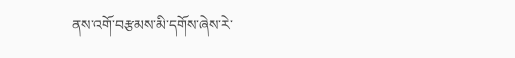ནས་འགོ་བརྩམས་མི་དགོས་ཞེས་རེ་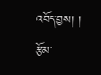འབོད་བྱས། །
རྩོམ་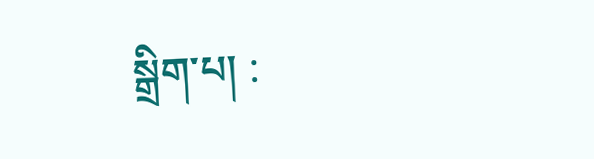སྒྲིག་པ། :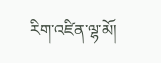རིག་འཛིན་ལྷ་མོ།